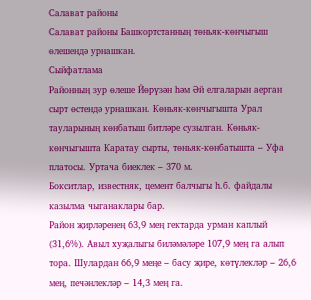Салават районы
Салават районы Башкортстанның төньяк-көнчыгыш өлешендә урнашкан.
Сыйфатлама
Районның зур өлеше Йөрүзән һәм Әй елгаларын аерган сырт өстендә урнашкан. Көньяк-көнчыгышта Урал тауларының көнбатыш битләре сузылган. Көньяк-көнчыгышта Каратау сырты, төньяк-көнбатышта – Уфа платосы. Уртача биеклек – 370 м.
Бокситлар, известняк, цемент балчыгы һ.б. файдалы казылма чыганаклары бар.
Район җирләренең 63,9 мең гектарда урман каплый (31,6%). Авыл хуҗалыгы биләмәләре 107,9 мең га алып тора. Шулардан 66,9 меңе – басу җире, көтүлекләр – 26,6 мең, печәнлекләр – 14,3 мең га.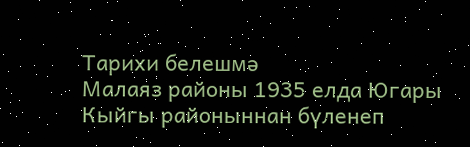Тарихи белешмә
Малаяз районы 1935 елда Югары Кыйгы районыннан бүленеп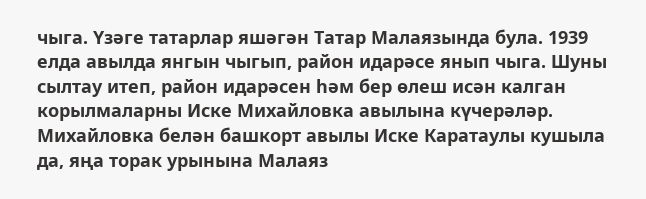чыга. Үзәге татарлар яшәгән Татар Малаязында була. 1939 елда авылда янгын чыгып, район идарәсе янып чыга. Шуны сылтау итеп, район идарәсен һәм бер өлеш исән калган корылмаларны Иске Михайловка авылына күчерәләр. Михайловка белән башкорт авылы Иске Каратаулы кушыла да, яңа торак урынына Малаяз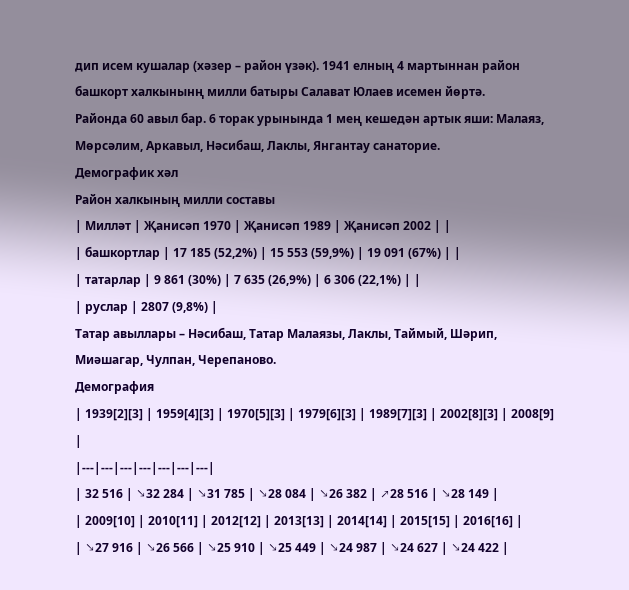дип исем кушалар (хәзер – район үзәк). 1941 елның 4 мартыннан район башкорт халкынынң милли батыры Салават Юлаев исемен йөртә.
Районда 60 авыл бар. 6 торак урынында 1 мең кешедән артык яши: Малаяз, Мөрсәлим, Аркавыл, Нәсибаш, Лаклы, Янгантау санаторие.
Демографик хәл
Район халкының милли составы
| Милләт | Җанисәп 1970 | Җанисәп 1989 | Җанисәп 2002 | |
| башкортлар | 17 185 (52,2%) | 15 553 (59,9%) | 19 091 (67%) | |
| татарлар | 9 861 (30%) | 7 635 (26,9%) | 6 306 (22,1%) | |
| руслар | 2807 (9,8%) |
Татар авыллары – Нәсибаш, Татар Малаязы, Лаклы, Таймый, Шәрип, Миәшагар, Чулпан, Черепаново.
Демография
| 1939[2][3] | 1959[4][3] | 1970[5][3] | 1979[6][3] | 1989[7][3] | 2002[8][3] | 2008[9] |
|---|---|---|---|---|---|---|
| 32 516 | ↘32 284 | ↘31 785 | ↘28 084 | ↘26 382 | ↗28 516 | ↘28 149 |
| 2009[10] | 2010[11] | 2012[12] | 2013[13] | 2014[14] | 2015[15] | 2016[16] |
| ↘27 916 | ↘26 566 | ↘25 910 | ↘25 449 | ↘24 987 | ↘24 627 | ↘24 422 |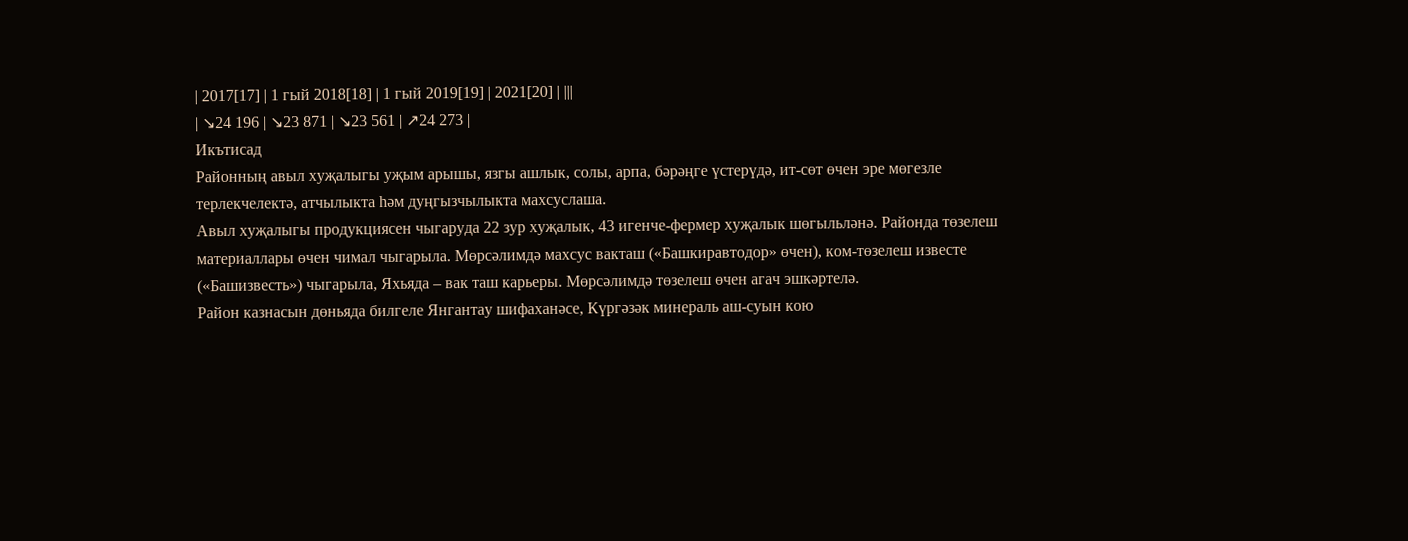| 2017[17] | 1 гый 2018[18] | 1 гый 2019[19] | 2021[20] | |||
| ↘24 196 | ↘23 871 | ↘23 561 | ↗24 273 |
Икътисад
Районның авыл хуҗалыгы уҗым арышы, язгы ашлык, солы, арпа, бәрәңге үстерүдә, ит-сөт өчен эре мөгезле терлекчелектә, атчылыкта һәм дуңгызчылыкта махсуслаша.
Авыл хуҗалыгы продукциясен чыгаруда 22 зур хуҗалык, 43 игенче-фермер хуҗалык шөгыльләнә. Районда төзелеш материаллары өчен чимал чыгарыла. Мөрсәлимдә махсус вакташ («Башкиравтодор» өчен), ком-төзелеш известе («Башизвесть») чыгарыла, Яхьяда – вак таш карьеры. Мөрсәлимдә төзелеш өчен агач эшкәртелә.
Район казнасын дөньяда билгеле Янгантау шифаханәсе, Күргәзәк минераль аш-суын кою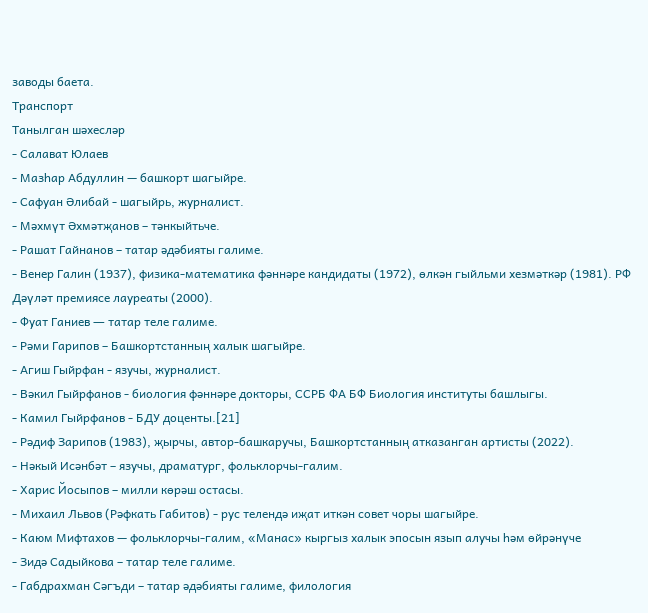заводы баета.
Транспорт
Танылган шәхесләр
- Салават Юлаев
- Мазһар Абдуллин — башкорт шагыйре.
- Сафуан Әлибай - шагыйрь, журналист.
- Мәхмүт Әхмәтҗанов – тәнкыйтьче.
- Рашат Гайнанов – татар әдәбияты галиме.
- Венер Галин (1937), физика-математика фәннәре кандидаты (1972), өлкән гыйльми хезмәткәр (1981). РФ Дәүләт премиясе лауреаты (2000).
- Фуат Ганиев ― татар теле галиме.
- Рәми Гарипов – Башкортстанның халык шагыйре.
- Агиш Гыйрфан - язучы, журналист.
- Вәкил Гыйрфанов - биология фәннәре докторы, ССРБ ФА БФ Биология институты башлыгы.
- Камил Гыйрфанов - БДУ доценты.[21]
- Рәдиф Зарипов (1983), җырчы, автор-башкаручы, Башкортстанның атказанган артисты (2022).
- Нәкый Исәнбәт – язучы, драматург, фольклорчы-галим.
- Харис Йосыпов – милли көрәш остасы.
- Михаил Львов (Рәфкать Габитов) - рус телендә иҗат иткән совет чоры шагыйре.
- Каюм Мифтахов — фольклорчы-галим, «Манас» кыргыз халык эпосын язып алучы һәм өйрәнүче
- Зидә Садыйкова – татар теле галиме.
- Габдрахман Сәгъди – татар әдәбияты галиме, филология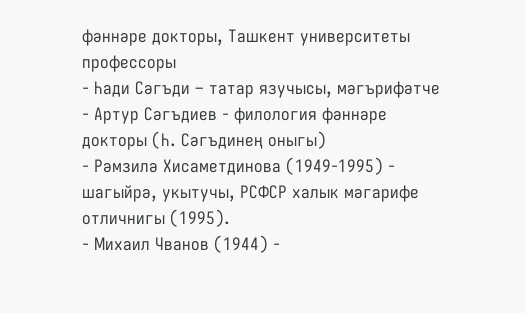фәннәре докторы, Ташкент университеты профессоры
- Һади Сәгъди – татар язучысы, мәгърифәтче
- Артур Сәгъдиев - филология фәннәре докторы (Һ. Сәгъдинең оныгы)
- Рәмзилә Хисаметдинова (1949-1995) - шагыйрә, укытучы, РСФСР халык мәгарифе отличнигы (1995).
- Михаил Чванов (1944) -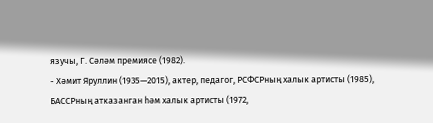язучы, Г. Сәләм премиясе (1982).
- Хәмит Яруллин (1935—2015), актер, педагог, РСФСРның халык артисты (1985), БАССРның атказанган һәм халык артисты (1972,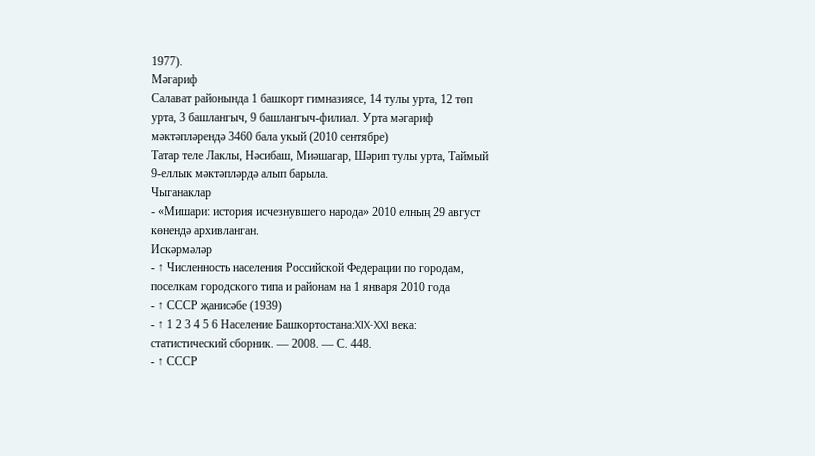1977).
Мәгариф
Салават районында 1 башкорт гимназиясе, 14 тулы урта, 12 төп урта, 3 башлангыч, 9 башлангыч-филиал. Урта мәгариф мәктәпләрендә 3460 бала укый (2010 сентябре)
Татар теле Лаклы, Нәсибаш, Миәшагар, Шәрип тулы урта, Таймый 9-еллык мәктәпләрдә алып барыла.
Чыганаклар
- «Мишари: история исчезнувшего народа» 2010 елның 29 август көнендә архивланган.
Искәрмәләр
- ↑ Численность населения Российской Федерации по городам, поселкам городского типа и районам на 1 января 2010 года
- ↑ СССР җанисәбе (1939)
- ↑ 1 2 3 4 5 6 Население Башкортостана:XIX-XXI века: статистический сборник. — 2008. — С. 448.
- ↑ СССР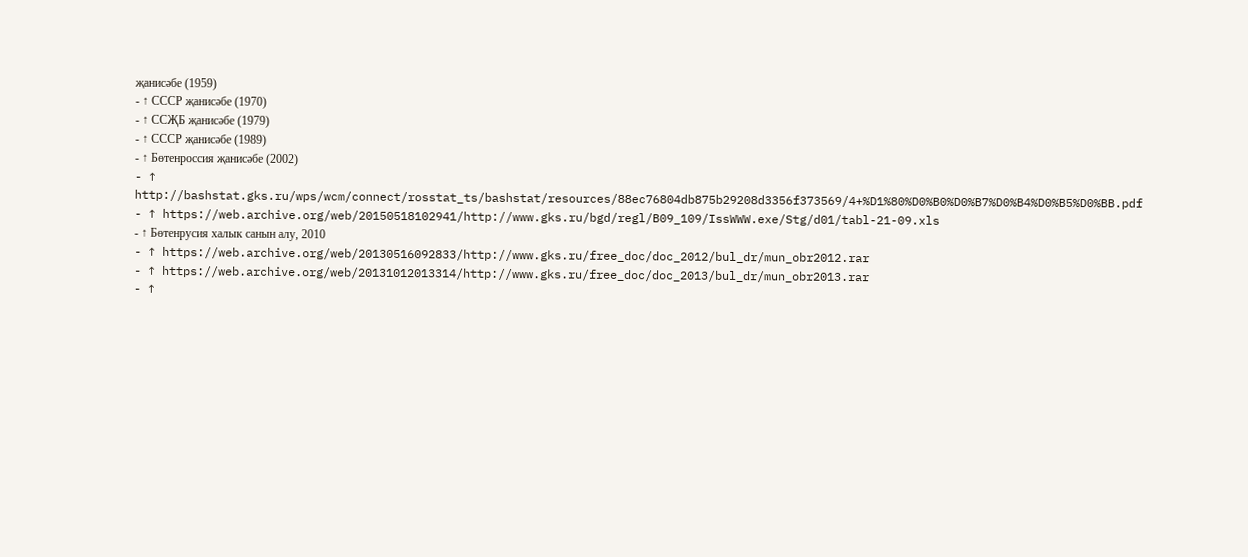җанисәбе (1959)
- ↑ СССР җанисәбе (1970)
- ↑ ССҖБ җанисәбе (1979)
- ↑ СССР җанисәбе (1989)
- ↑ Бөтенроссия җанисәбе (2002)
- ↑ http://bashstat.gks.ru/wps/wcm/connect/rosstat_ts/bashstat/resources/88ec76804db875b29208d3356f373569/4+%D1%80%D0%B0%D0%B7%D0%B4%D0%B5%D0%BB.pdf
- ↑ https://web.archive.org/web/20150518102941/http://www.gks.ru/bgd/regl/B09_109/IssWWW.exe/Stg/d01/tabl-21-09.xls
- ↑ Бөтенрусия халык санын алу, 2010
- ↑ https://web.archive.org/web/20130516092833/http://www.gks.ru/free_doc/doc_2012/bul_dr/mun_obr2012.rar
- ↑ https://web.archive.org/web/20131012013314/http://www.gks.ru/free_doc/doc_2013/bul_dr/mun_obr2013.rar
- ↑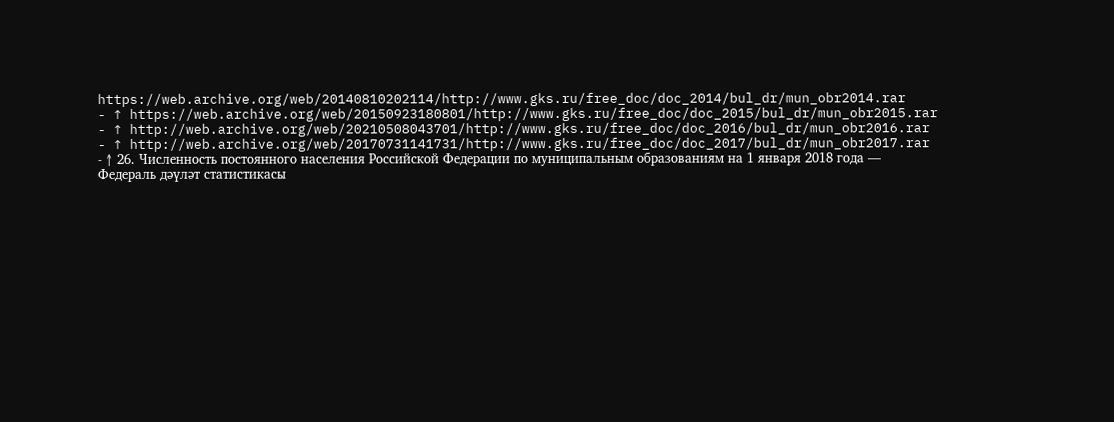https://web.archive.org/web/20140810202114/http://www.gks.ru/free_doc/doc_2014/bul_dr/mun_obr2014.rar
- ↑ https://web.archive.org/web/20150923180801/http://www.gks.ru/free_doc/doc_2015/bul_dr/mun_obr2015.rar
- ↑ http://web.archive.org/web/20210508043701/http://www.gks.ru/free_doc/doc_2016/bul_dr/mun_obr2016.rar
- ↑ http://web.archive.org/web/20170731141731/http://www.gks.ru/free_doc/doc_2017/bul_dr/mun_obr2017.rar
- ↑ 26. Численность постоянного населения Российской Федерации по муниципальным образованиям на 1 января 2018 года — Федераль дәүләт статистикасы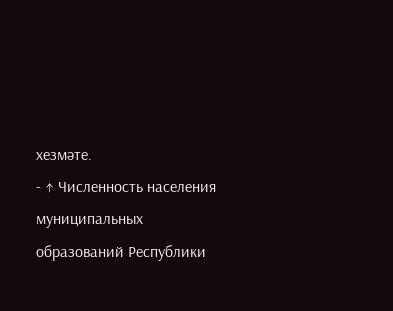хезмәте.
- ↑ Численность населения муниципальных образований Республики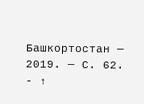Башкортостан — 2019. — С. 62.
- ↑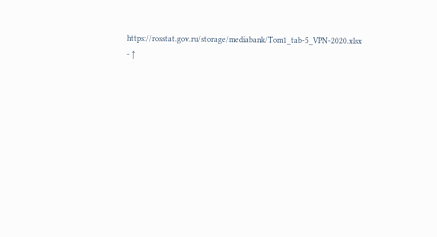https://rosstat.gov.ru/storage/mediabank/Tom1_tab-5_VPN-2020.xlsx
- ↑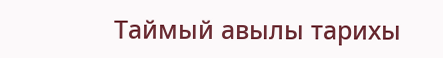Таймый авылы тарихы